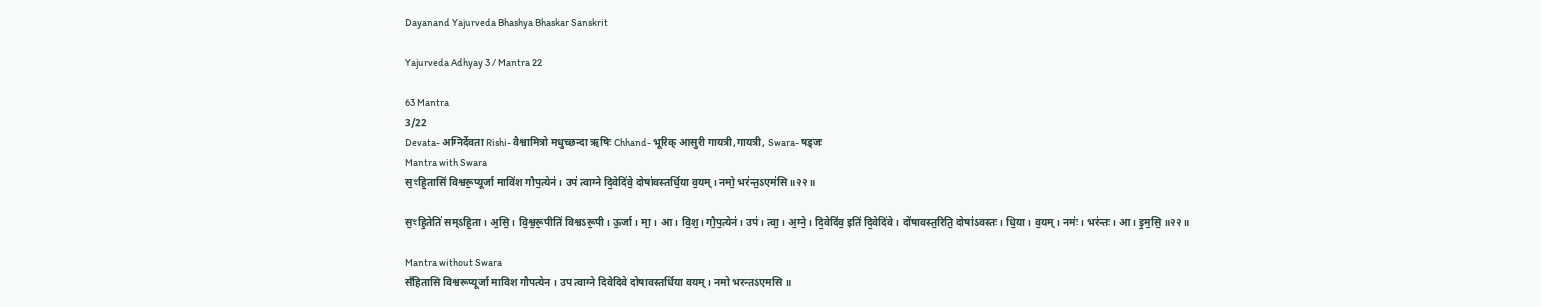Dayanand Yajurveda Bhashya Bhaskar Sanskrit

Yajurveda Adhyay 3 / Mantra 22

63 Mantra
3/22
Devata- अग्निर्देवता Rishi- वैश्वामित्रो मधुच्छन्दा ऋषिः Chhand- भूरिक् आसुरी गायत्री,गायत्री, Swara- षड्जः
Mantra with Swara
स॒ꣳहि॒तासि॑ विश्वरू॒प्यूर्जा मावि॑श गौप॒त्येन॑। उप॑ त्वाग्ने दि॒वेदि॑वे॒ दोषा॑वस्तर्धि॒या व॒यम्। नमो॒ भर॑न्त॒ऽएम॑सि॥२२॥

स॒ꣳहि॒तेति॑ सम्ऽहि॒ता। अ॒सि॒। वि॒श्व॒रू॒पीति॑ विश्वऽरू॒पी। ऊ॒र्जा। मा॒। आ। वि॒श॒। गौ॒प॒त्येन॑। उप॑। त्वा॒। अ॒ग्ने॒। दि॒वेदि॑व॒ इति॑ दि॒वेदि॑वे। दो॑षावस्त॒रिति॒ दोषा॑ऽवस्तः। धि॒या। व॒यम्। नमः॑। भर॑न्तः। आ। इ॒म॒सि॒ ॥२२॥

Mantra without Swara
सँहितासि विश्वरूप्यूर्जा माविश गौपत्येन । उप त्वाग्ने दिवेदिवे दोषावस्तर्धिया वयम् । नमो भरन्तऽएमसि ॥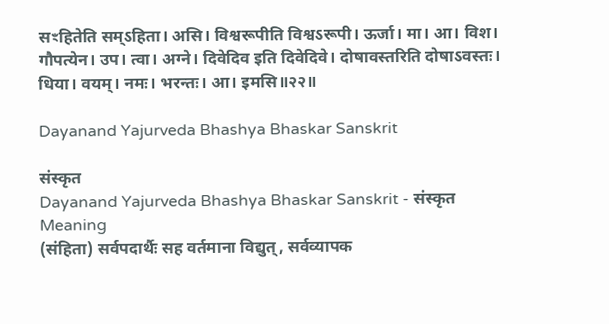सꣳहितेति सम्ऽहिता। असि। विश्वरूपीति विश्वऽरूपी। ऊर्जा। मा। आ। विश। गौपत्येन। उप। त्वा। अग्ने। दिवेदिव इति दिवेदिवे। दोषावस्तरिति दोषाऽवस्तः। धिया। वयम्। नमः। भरन्तः। आ। इमसि॥२२॥

Dayanand Yajurveda Bhashya Bhaskar Sanskrit

संस्कृत
Dayanand Yajurveda Bhashya Bhaskar Sanskrit - संस्कृत
Meaning
(संहिता) सर्वपदार्थैः सह वर्तमाना विद्युत्, सर्वव्यापक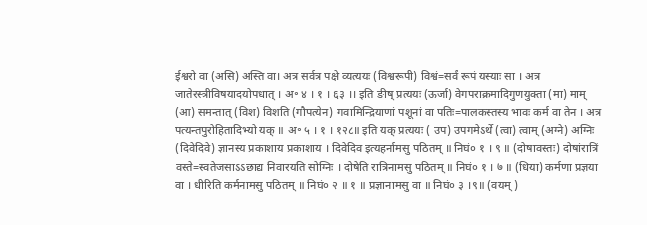ईश्वरो वा (असि) अस्ति वा। अत्र सर्वत्र पक्षे व्यत्ययः (विश्वरूपी) विश्वं=सर्वं रूपं यस्याः सा । अत्र जातेरस्त्रीविषयादयोपधात् । अ॰ ४ । १ । ६३ ।। इति ङीष् प्रत्ययः (ऊर्जा) वेगपराक्रमादिगुणयुक्ता (मा) माम् (आ) समन्तात् (विश) विशति (गौपत्येन) गवामिन्द्रियाणां पशूनां वा पतिः=पालकस्तस्य भावः कर्म वा तेन । अत्र पत्यन्तपुरोहितादिभ्यो यक् ॥ अ॰ ५ । १ । १२८॥ इति यक् प्रत्ययः ( उप) उपगमेऽर्थे (त्वा) त्वाम् (अग्ने) अग्निः (दिवेदिवे) ज्ञानस्य प्रकाशाय प्रकाशाय । दिवेदिव इत्यहर्नामसु पठितम् ॥ निघं० १ । ९ ॥ (दोषावस्तः) दोषांरात्रिं वस्ते=स्वतेजसाऽऽछाद्य निवारयति सोग्निः । दोषेति रात्रिनामसु पठितम् ॥ निघं० १ । ७ ॥ (धिया) कर्मणा प्रज्ञया वा । धीरिति कर्मनामसु पठितम् ॥ निघं० २ ॥ १ ॥ प्रज्ञानामसु वा ॥ निघं० ३ ।९॥ (वयम् )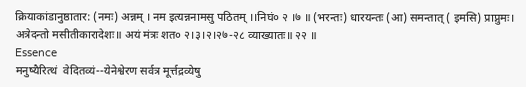क्रियाकांडानुष्ठातार: (नमः) अन्नम् । नम इत्यन्ननामसु पठितम् ।।निघं० २ ।७ ॥ (भरन्तः) धारयन्तः (आ) समन्तात् ( इमसि) प्राप्नुमः। अत्रेदन्तो मसीतीकारादेशः॥ अयं मंत्रः शत० २।३।२।२७-२८ व्याख्यातः॥ २२ ॥
Essence
मनुष्यैरित्थं  वेदितव्यं--येनेश्वेरण सर्वत्र मूर्त्तद्रव्येषु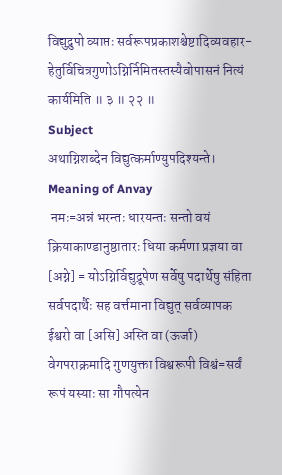विद्युद्रुपो व्याप्तः सर्वरूपप्रकाशश्चेष्टादिव्यवहार- हेतुर्विचित्रगुणोऽग्निर्निमितस्तस्यैवोपासनं नित्यं कार्यमिति ॥ ३ ॥ २२ ॥
Subject
अथाग्निशब्देन विद्युत्कर्माण्युपदिश्यन्ते।
Meaning of Anvay
 नमः=अन्नं भरन्तः धारयन्तः सन्तो वयं क्रियाकाण्डानुष्ठातारः धिया कर्मणा प्रज्ञया वा [अग्ने] = योऽग्निर्विद्युद्रूपेण सर्वेषु पदार्थेषु संहिता सर्वपदार्थैः सह वर्त्तमाना विद्युत् सर्वव्यापक ईश्वरो वा [असि] अस्ति वा (ऊर्जा) वेगपराक्रमादि गुणयुक्ता विश्वरूपी विश्वं=सर्वं रूपं यस्याः सा गौपत्येन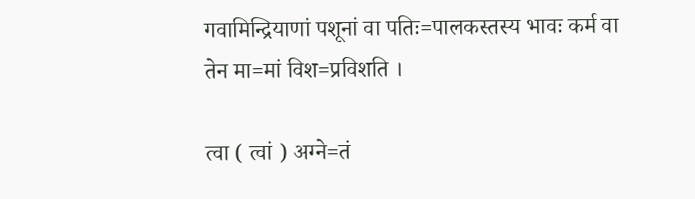गवामिन्द्रियाणां पशूनां वा पतिः=पालकस्तस्य भावः कर्म वा तेन मा=मां विश=प्रविशति ।

त्वा ( त्वां ) अग्ने=तं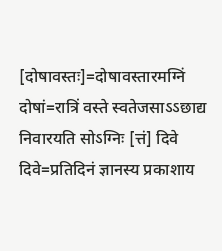[दोषावस्तः]=दोषावस्तारमग्निं दोषां=रात्रिं वस्ते स्वतेजसाऽऽछाद्य निवारयति सोऽग्निः [त्तं] दिवे दिवे=प्रतिदिनं ज्ञानस्य प्रकाशाय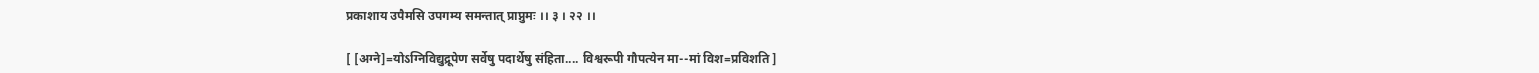प्रकाशाय उपैमसि उपगम्य समन्तात् प्राप्नुमः ।। ३ । २२ ।।

[ [अग्ने]=योऽग्निविद्युद्रूपेण सर्वेषु पदार्थेषु संहिता.... विश्वरूपी गौपत्येन मा--मां विश=प्रविशति ]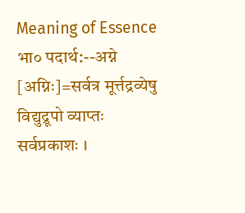Meaning of Essence
भा० पदार्थ:--अग्ने [अग्निः]=सर्वत्र मूर्त्तद्रव्येषु विद्युद्रूपो व्याप्तः सर्वप्रकाशः ।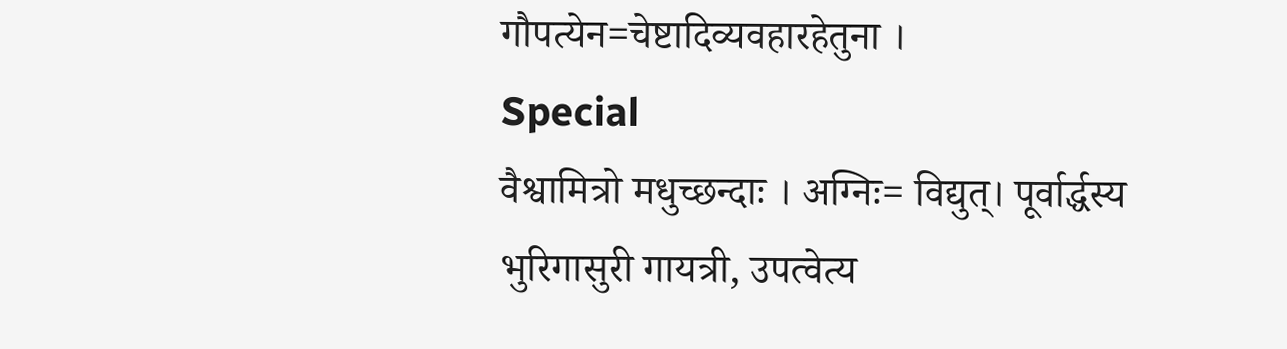गौपत्येन=चेष्टादिव्यवहारहेतुना ।
Special
वैश्वामित्रो मधुच्छन्दाः । अग्निः= विद्युत्। पूर्वार्द्धस्य भुरिगासुरी गायत्री, उपत्वेत्य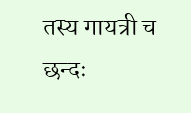तस्य गायत्री च छन्दः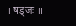। षड्जः ॥